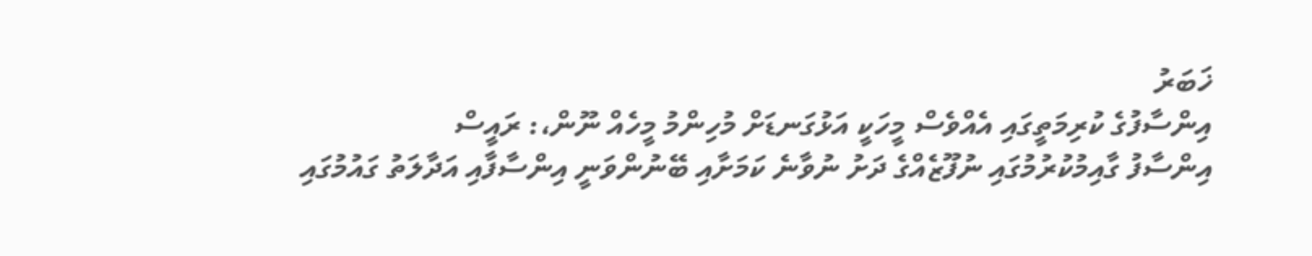ޚަބަރު
އިންސާފުގެ ކުރިމަތީގައި އެއްވެސް މީހަކީ އަޅުގަނޑަށް މުހިންމު މީހެއް ނޫން،: ރައީސް
އިންސާފު ގާއިމުކުރުމުގައި ނުފޫޒެއްގެ ދަށު ނުވާނެ ކަމަށާއި ބޭނުންވަނީ އިންސާފާއި އަދާލަތު ގައުމުގައި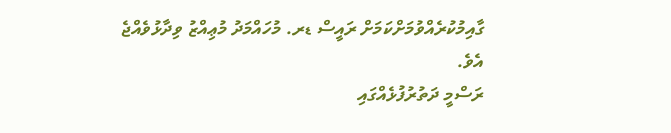ގާއިމުކުރެއްވުމަށްކަމަށް ރައީސް ޑރ. މުހައްމަދު މުޢިއްޒު ވިދާޅުވެއްޖެ އެވެ.
ރަސްމީ ދަތުރުފުޅެއްގައި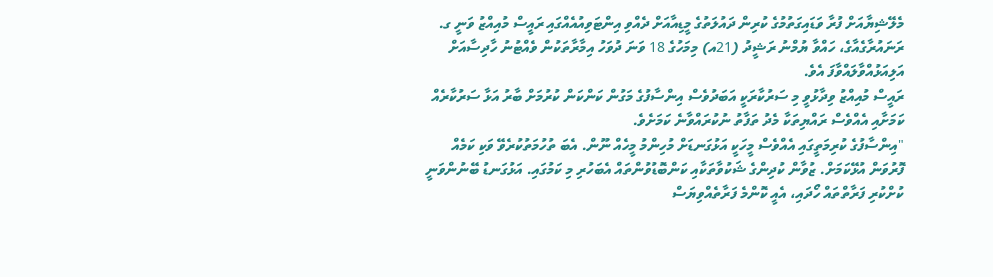މެލޭޝިޔާއަށް ފުރާ ވަޑައިގަތުމުގެ ކުރިން ދައުލަތުގެ މީޑިއާއަށް ދެއްވި އިންޓަވިއުއެއްގައި ރައީސް މުއިއްޒު ވަނީ ގ. ރަނައުރާގެއާގެ، ހައްވާ ޔުމްނު ރަޝީދު (21އ) މިމަހުގެ 18 ވަނަ ދުވަހު އިމާރާތަކުން ވެއްޓުނު ހާދިސާއަށް އަލިއަޅުއްވާލައްވާފަ އެވެ.
ރައީސް މުއިއްޒު ވިދާޅުވީ މި ސަރުކާރަކީ އަބަދުވެސް އިންސާފުގެ މަގުން ކަންކަން ކުރުމަށް ބާރު އަޅާ ސަރުކާރެއް ކަމަށާއި އެއްވެސް ރައްޔިތަކާ މެދު ތަފާތު ނުކުރައްވާނެ ކަމަށެވެ.
"އިންސާފުގެ ކުރިމަތީގައި އެއްވެސް މީހަކީ އަޅުގަނޑަށް މުހިންމު މީހެއް ނޫން. އެބަ ތުހުމަތުކުރެވޭ ވަކި ކަމެއް ފޮރުވަން އުޅޭކަމަށް. ޒުވާން ކުދިންގެ ޝަކުވާތަކާއި ކަންބޮޑުވުންތައް އެބަހުރި މި ކަމުގައި. އަޅުގަނޑު ބޭނުންވަނީ ކުށްކުރި ފަރާތްތައް ހޯދައި، އެއީ ކޮންމެ ފަރާތެއްވިޔަސް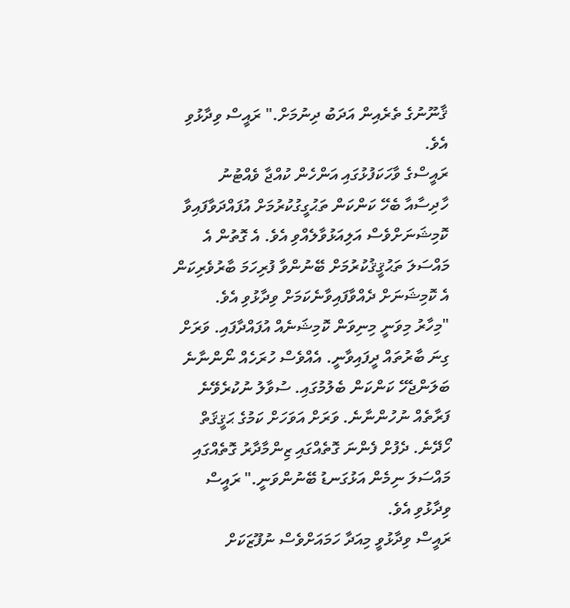ޤާނޫނުގެ ތެރެއިން އަދަބު ދިނުމަށް." ރައީސް ވިދާޅުވި އެވެ.
ރައީސްގެ ވާހަކަފުޅުގައި އަންހެން ކުއްޖާ ވެއްޓުނު ހާދިސާއާ ބެހޭ ކަންކަން ތަޙުގީގުކުރުމަށް އުފައްދަވާފައިވާ ކޮމިޝަނަށްވެސް އަލިއަޅުވާލެއްވި އެވެ. އެ ގޮތުން އެ މައްސަލަ ތަޙުޤީޤުކުރުމަށް ބޭނުންވާ ފުރިހަމަ ބާރުވެރިކަން އެ ކޮމިޝަނަށް ދެއްވާފައިވާނެކަމަށް ވިދާޅުވި އެވެ.
"މިހާރު މިވަނީ މިނިވަން ކޮމިޝަނެއް އުފައްދާފައި. ވަރަށް ގިނަ ބާރުތައް ދީފައިވާނީ. އެއްވެސް ހުރަހެއް ނޯންނާނެ ބަލަންޖެހޭ ކަންކަން ބެލުމުގައި. ސުވާލު ނުކުރެވޭނެ ފަރާތެއް ނުހުންނާނެ. ވަރަށް އަވަހަށް ކަމުގެ ޙަޤީޤަތް ހޯދޭނެ. ދެފުށް ފެންނަ ގޮތެއްގައި ޒިންމާދާރު ގޮތެއްގައި މައްސަލަ ނިމެން އަޅުގަނޑު ބޭނުންވަނީ." ރައީސް ވިދާޅުވި އެވެ.
ރައީސް ވިދާޅުވީ މިއަދާ ހަމައަށްވެސް ނުފޫޒަކަށް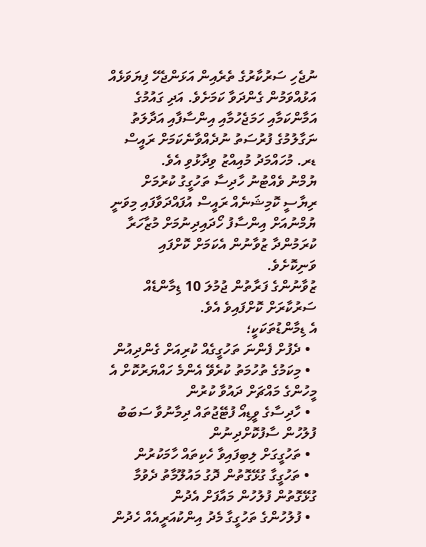ނުޖެހި ސަރުކާރުގެ ތެރެއިން އަޅަންޖެހޭ ފިޔަވަޅެއް އަޅުއްވަމުން ގެންދަވާ ކަމަށެވެ. އަދި ގައުމުގެ އަމާންކަމާއި ހަމަޖެހުމާއި އިންސާފާއި އަދާލަތު ނަގާލުމުގެ ފުރުސަތު ނުދެއްވާނެކަމަށް ރައީސް ޑރ. މުހައްމަދު މުއިއްޒު ވިދާޅުވި އެވެ.
ޔުމްނު ވެއްޓުނު ހާދިސާ ތަހުގީގު ކުރުމަށް ރިޔާސީ ކޮމިޝަނެއް ރައީސް އުފައްދަވާފައި މިވަނީ ޔުމްނުއަށް އިންސާފު ހޯދައިދިނުމަށް މުޒާހަރާ ކުރަމުންދާ ޒުވާނުން އެކަމަށް ކޮށްފައި ވަނިކޮށެވެ.
ޒުވާނުންގެ ފަރާތުން ޖުމުލަ 10 ޑިމާންޑެއް ސަރުކާރަށް ކޮށްފައިވެ އެވެ.
އެ ޑިމާންޑުތަކަކީ؛
  • ދެފުށް ފެންނަ ތަހުގީގެއް ކުރިއަށް ގެންދިއުން
  • މިކަމުގެ ތުހުމަތު ކުރެވޭ އެންމެ ހައްޔަރުކޮށް އެ މީހުންގެ މައްޗަށް ދައުވާ ކުރުން
  • ހާދިސާގެ ވީޑިއޯ ފުޓޭޖުތައް ދިމާނުވާ ސަބަބު ފުލުހުން ސާފުކޮށްދިނުން
  • ތަހުގީގަށް ލިބިފައިވާ ހެކިތައް ހާމަކުރުން
  • ތަހުގީގާ ގުޅޭގޮތުން ދޮގު މައުލޫމާތު ދެވުމާ ގުޅޭގޮތުން ފުލުހުން މައާފަށް އެދުން
  • ފުލުހުންގެ ތަހުގީގާ މެދު އިންކުއަރީއެއް ހެދުން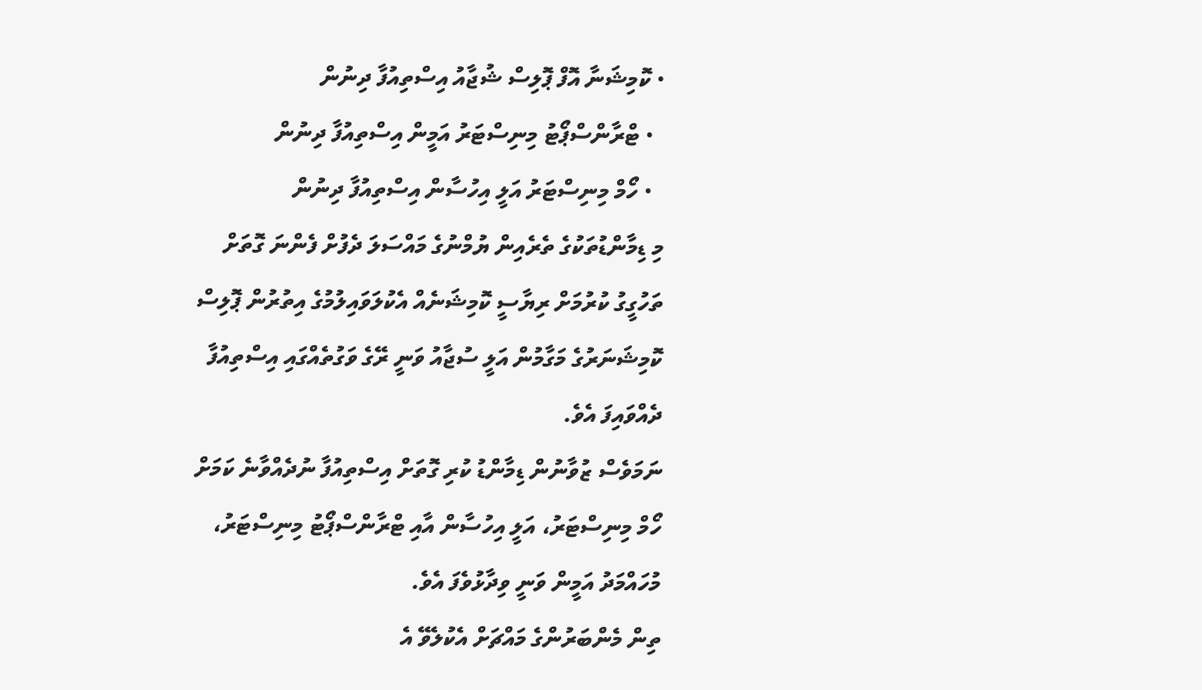• ކޮމިޝަނާ އޮފް ޕޮލިސް ޝުޖާއު އިސްތިއުފާ ދިނުން
  • ޓްރާންސްޕޯޓު މިނިސްޓަރު އަމީން އިސްތިއުފާ ދިނުން
  • ހޯމް މިނިސްޓަރު އަލީ އިހުސާން އިސްތިއުފާ ދިނުން
މި ޑިމާންޑުތަކުގެ ތެރެއިން ޔުމްނުގެ މައްސަލަ ދެފުށް ފެންނަ ގޮތަށް ތަހުގީގު ކުރުމަށް ރިޔާސީ ކޮމިޝަނެއް އެކުލަވައިލުމުގެ އިތުރުން ޕޮލިސް ކޮމިޝަނަރުގެ މަގާމުން އަލީ ސުޖާއު ވަނީ ރޭގެ ވަގުތެއްގައި އިސްތިއުފާ ދެއްވައިފަ އެވެ.
ނަމަވެސް ޒުވާނުން ޑިމާންޑު ކުރި ގޮތަށް އިސްތިއުފާ ނުދެއްވާނެ ކަމަށް ހޯމް މިނިސްޓަރު، އަލީ އިހުސާން އާއި ޓްރާންސްޕޯޓު މިނިސްޓަރު، މުހައްމަދު އަމީން ވަނީ ވިދާޅުވެފަ އެވެ.
ތިން މެންބަރުންގެ މައްޗަށް އެކުލެވޭ އެ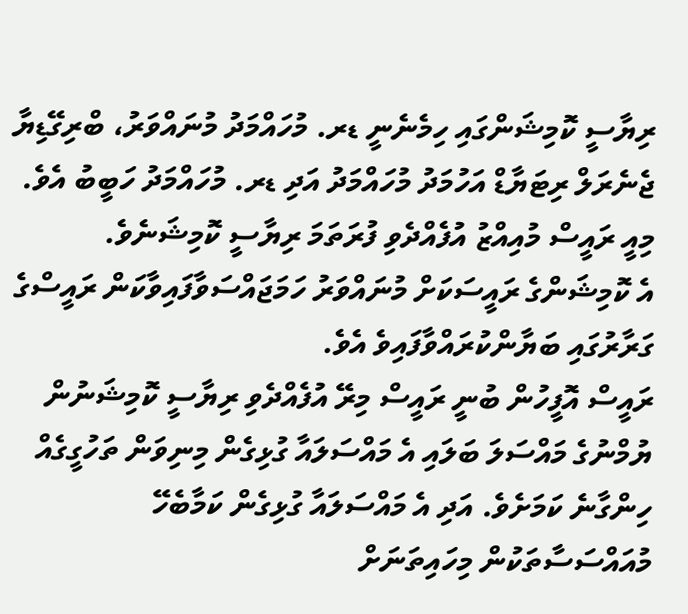ރިޔާސީ ކޮމިޝަންގައި ހިމެނެނީ ޑރ. މުހައްމަދު މުނައްވަރު، ބްރިގޭޑިޔާ ޖެނެރަލް ރިޓަޔާޑް އަހުމަދު މުހައްމަދު އަދި ޑރ. މުހައްމަދު ހަބީބު އެވެ. މިއީ ރައީސް މުއިއްޒު އުފެއްދެވި ފުރަތަމަ ރިޔާސީ ކޮމިޝަނެވެ.
އެ ކޮމިޝަންގެ ރައީސަކަށް މުނައްވަރު ހަމަޖައްސަވާފައިވާކަން ރައީސްގެ ގަރާރުގައި ބަޔާންކުރައްވާފައިވެ އެވެ.
ރައީސް އޮފީހުން ބުނީ ރައީސް މިރޭ އުފެއްދެވި ރިޔާސީ ކޮމިޝަނުން ޔުމްނުގެ މައްސަލަ ބަލައި އެ މައްސަލައާ ގުޅިގެން މިނިވަން ތަހުގީގެއް ހިންގާނެ ކަމަށެވެ. އަދި އެ މައްސަލައާ ގުޅިގެން ކަމާބެހޭ މުއައްސަސާތަކުން މިހައިތަނަށް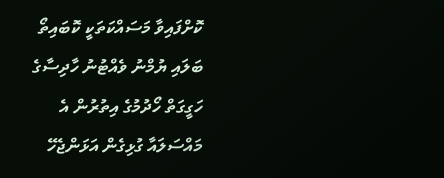ކޮށްފައިވާ މަސައްކަތަކީ ކޮބައިތޯ ބަލައި ޔުމްނު ވެއްޓުނު ހާދިސާގެ ހަގީގަތް ހޯދުމުގެ އިތުރުން އެ މައްސަލައާ ގުޅިގެން އަޅަންޖެހޭ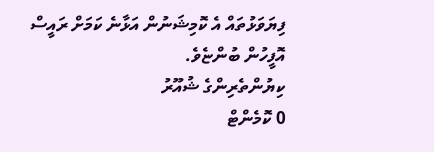ފިޔަވަޅުތައް އެ ކޮމިޝަނުން އަޅާނެ ކަމަށް ރައީސް އޮފީހުން ބުންޏެވެ.
ކިޔުންތެރިންގެ ޝުއޫރު
0 ކޮމެންޓް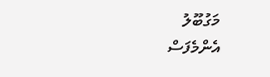މަގުބޫލު
އެންމެފަސް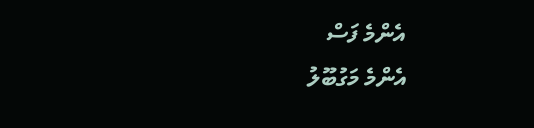އެންމެ ފަސް
އެންމެ މަގުބޫލު